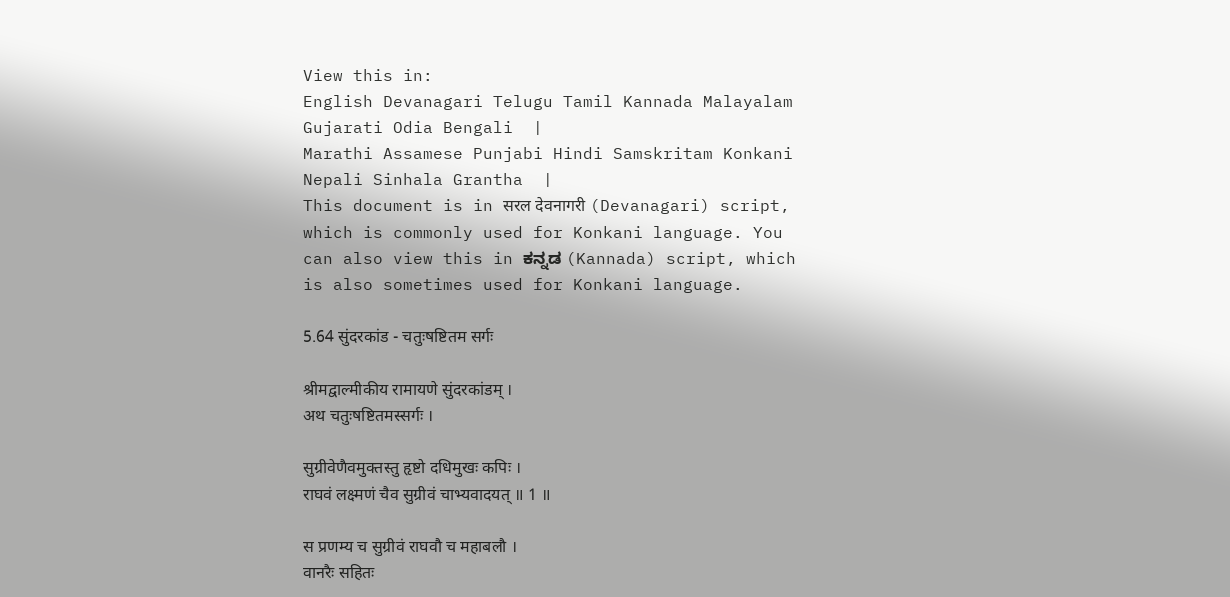View this in:
English Devanagari Telugu Tamil Kannada Malayalam Gujarati Odia Bengali  |
Marathi Assamese Punjabi Hindi Samskritam Konkani Nepali Sinhala Grantha  |
This document is in सरल देवनागरी (Devanagari) script, which is commonly used for Konkani language. You can also view this in ಕನ್ನಡ (Kannada) script, which is also sometimes used for Konkani language.

5.64 सुंदरकांड - चतुःषष्टितम सर्गः

श्रीमद्वाल्मीकीय रामायणे सुंदरकांडम् ।
अथ चतुःषष्टितमस्सर्गः ।

सुग्रीवेणैवमुक्तस्तु हृष्टो दधिमुखः कपिः ।
राघवं लक्ष्मणं चैव सुग्रीवं चाभ्यवादयत् ॥ 1 ॥

स प्रणम्य च सुग्रीवं राघवौ च महाबलौ ।
वानरैः सहितः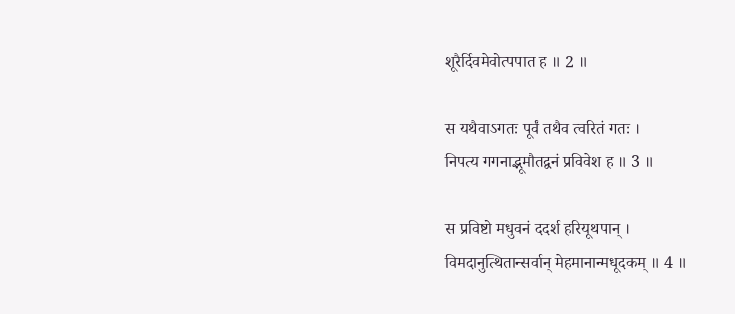शूरैर्दिवमेवोत्पपात ह ॥ 2 ॥

स यथैवाऽगतः पूर्वं तथैव त्वरितं गतः ।
निपत्य गगनाद्भूमौतद्वनं प्रविवेश ह ॥ 3 ॥

स प्रविष्टो मधुवनं ददर्श हरियूथपान् ।
विमदानुत्थितान्सर्वान् मेहमानान्मधूदकम् ॥ 4 ॥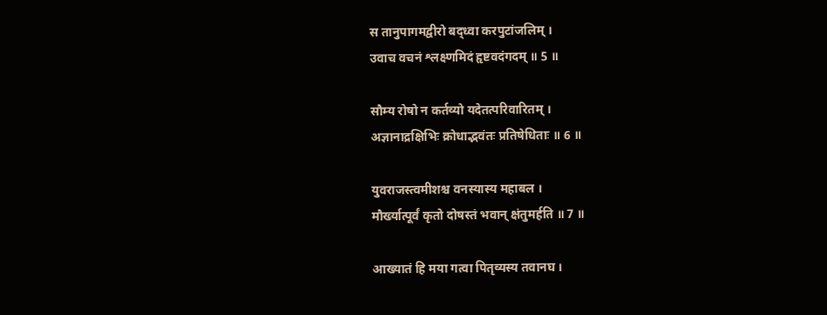स तानुपागमद्वीरो बद्ध्वा करपुटांजलिम् ।
उवाच वचनं श्लक्ष्णमिदं हृष्टवदंगदम् ॥ 5 ॥

सौम्य रोषो न कर्तव्यो यदेतत्परिवारितम् ।
अज्ञानाद्रक्षिभिः क्रोधाद्भवंतः प्रतिषेधिताः ॥ 6 ॥

युवराजस्त्वमीशश्च वनस्यास्य महाबल ।
मौर्ख्यात्पूर्वं कृतो दोषस्तं भवान् क्षंतुमर्हति ॥ 7 ॥

आख्यातं हि मया गत्वा पितृव्यस्य तवानघ ।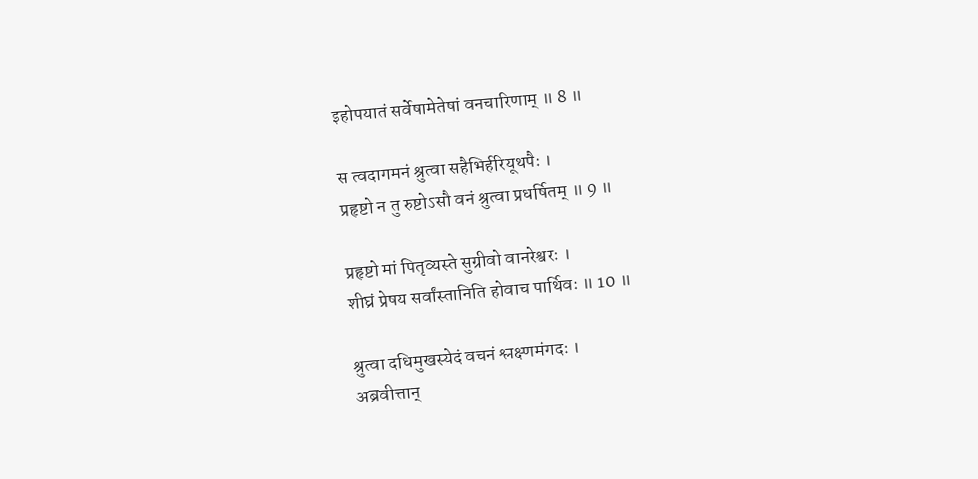इहोपयातं सर्वेषामेतेषां वनचारिणाम् ॥ 8 ॥

स त्वदागमनं श्रुत्वा सहैभिर्हरियूथपैः ।
प्रहृष्टो न तु रुष्टोऽसौ वनं श्रुत्वा प्रधर्षितम् ॥ 9 ॥

प्रहृष्टो मां पितृव्यस्ते सुग्रीवो वानरेश्वरः ।
शीघ्रं प्रेषय सर्वांस्तानिति होवाच पार्थिवः ॥ 10 ॥

श्रुत्वा दधिमुखस्येदं वचनं श्लक्ष्णमंगदः ।
अब्रवीत्तान्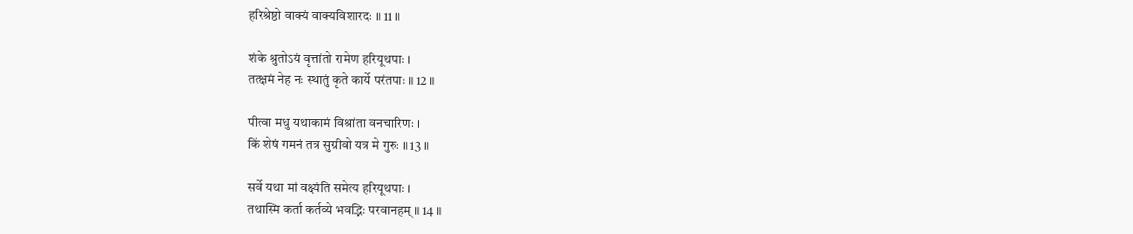हरिश्रेष्ठो वाक्यं वाक्यविशारदः ॥ 11 ॥

शंके श्रुतोऽयं वृत्तांतो रामेण हरियूथपाः ।
तत्क्षमं नेह नः स्थातुं कृते कार्ये परंतपाः ॥ 12 ॥

पीत्वा मधु यथाकामं विश्रांता वनचारिणः ।
किं शेषं गमनं तत्र सुग्रीवो यत्र मे गुरुः ॥ 13 ॥

सर्वे यथा मां वक्ष्यंति समेत्य हरियूथपाः ।
तथास्मि कर्ता कर्तव्ये भवद्भिः परवानहम् ॥ 14 ॥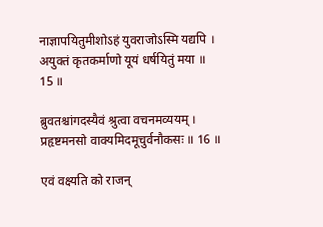नाज्ञापयितुमीशोऽहं युवराजोऽस्मि यद्यपि ।
अयुक्तं कृतकर्माणो यूयं धर्षयितुं मया ॥ 15 ॥

ब्रुवतश्चांगदस्यैवं श्रुत्वा वचनमव्ययम् ।
प्रहृष्टमनसो वाक्यमिदमूचुर्वनौकसः ॥ 16 ॥

एवं वक्ष्यति को राजन्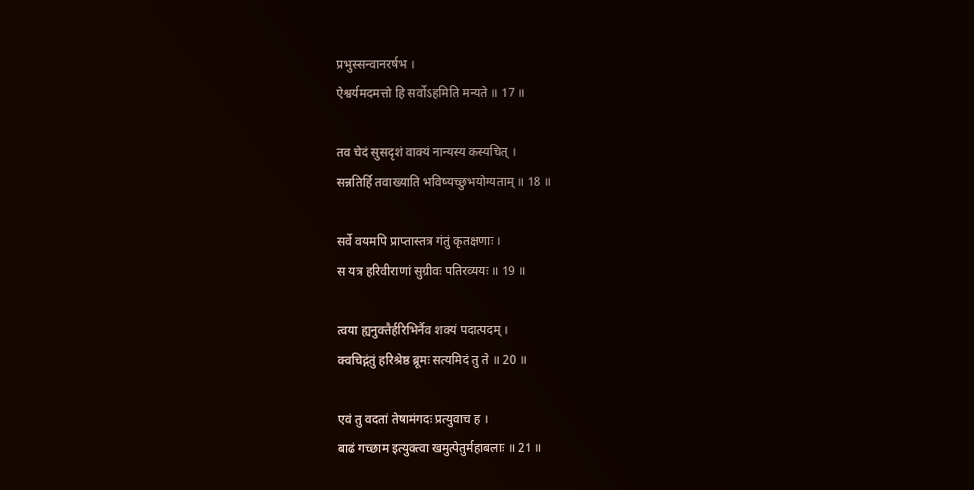प्रभुस्सन्वानरर्षभ ।
ऐश्वर्यमदमत्तो हि सर्वोऽहमिति मन्यते ॥ 17 ॥

तव चेदं सुसदृशं वाक्यं नान्यस्य कस्यचित् ।
सन्नतिर्हि तवाख्याति भविष्यच्छुभयोग्यताम् ॥ 18 ॥

सर्वे वयमपि प्राप्तास्तत्र गंतुं कृतक्षणाः ।
स यत्र हरिवीराणां सुग्रीवः पतिरव्ययः ॥ 19 ॥

त्वया ह्यनुक्तैर्हरिभिर्नैव शक्यं पदात्पदम् ।
क्वचिद्गंतुं हरिश्रेष्ठ ब्रूमः सत्यमिदं तु ते ॥ 20 ॥

एवं तु वदतां तेषामंगदः प्रत्युवाच ह ।
बाढं गच्छाम इत्युक्त्वा खमुत्पेतुर्महाबलाः ॥ 21 ॥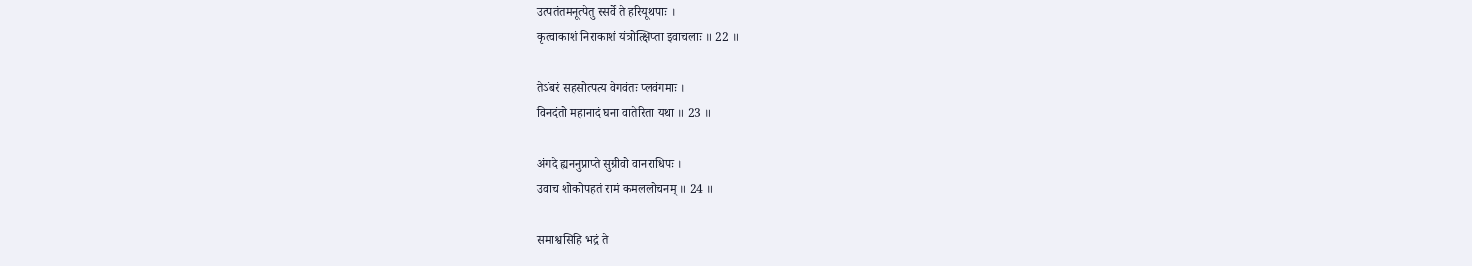उत्पतंतमनूत्पेतु स्सर्वे ते हरियूथपाः ।
कृत्वाकाशं निराकाशं यंत्रोत्क्षिप्ता इवाचलाः ॥ 22 ॥

तेऽंबरं सहसोत्पत्य वेगवंतः प्लवंगमाः ।
विनदंतो महानादं घना वातेरिता यथा ॥ 23 ॥

अंगदे ह्यननुप्राप्ते सुग्रीवो वानराधिपः ।
उवाच शोकोपहतं रामं कमललोचनम् ॥ 24 ॥

समाश्वसिहि भद्रं ते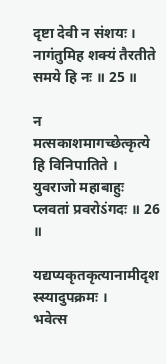दृष्टा देवी न संशयः ।
नागंतुमिह शक्यं तैरतीते समये हि नः ॥ 25 ॥

न मत्सकाशमागच्छेत्कृत्ये हि विनिपातिते ।
युवराजो महाबाहुः प्लवतां प्रवरोऽंगदः ॥ 26 ॥

यद्यप्यकृतकृत्यानामीदृश स्स्यादुपक्रमः ।
भवेत्स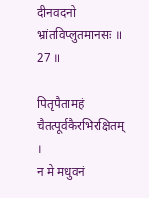दीनवदनो भ्रांतविप्लुतमानसः ॥ 27 ॥

पितृपैतामहं चैतत्पूर्वकैरभिरक्षितम् ।
न मे मधुवनं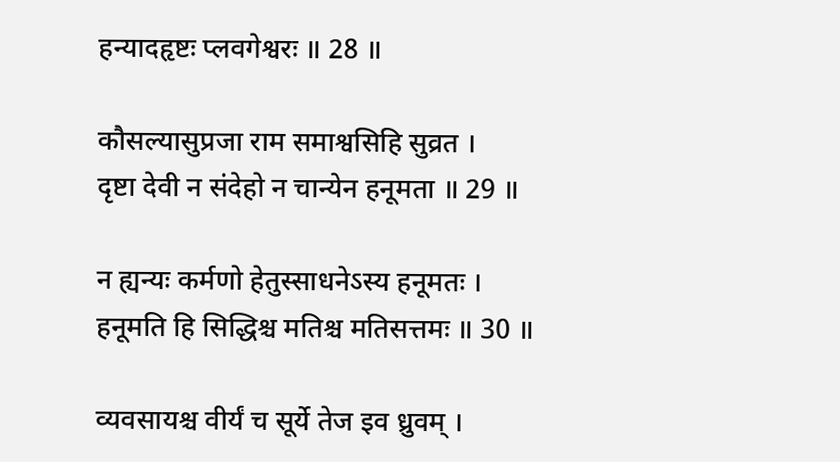हन्यादहृष्टः प्लवगेश्वरः ॥ 28 ॥

कौसल्यासुप्रजा राम समाश्वसिहि सुव्रत ।
दृष्टा देवी न संदेहो न चान्येन हनूमता ॥ 29 ॥

न ह्यन्यः कर्मणो हेतुस्साधनेऽस्य हनूमतः ।
हनूमति हि सिद्धिश्च मतिश्च मतिसत्तमः ॥ 30 ॥

व्यवसायश्च वीर्यं च सूर्ये तेज इव ध्रुवम् ।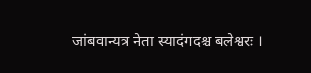जांबवान्यत्र नेता स्यादंगदश्च बलेश्वरः ।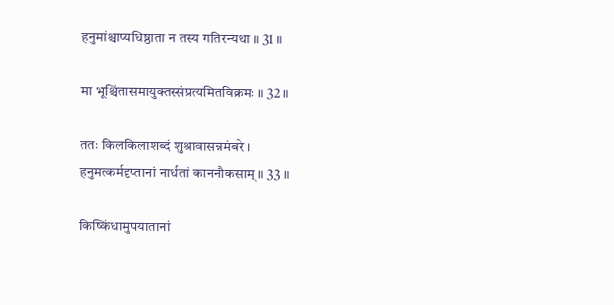हनुमांश्चाप्यधिष्ठाता न तस्य गतिरन्यथा ॥ 31 ॥

मा भूश्चिंतासमायुक्तस्संप्रत्यमितविक्रमः ॥ 32 ॥

ततः किलकिलाशब्दं शुश्रावासन्नमंबरे ।
हनुमत्कर्मदृप्तानां नार्धतां काननौकसाम् ॥ 33 ॥

किष्किंधामुपयातानां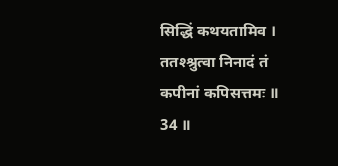सिद्धिं कथयतामिव ।
ततश्श्रुत्वा निनादं तं कपीनां कपिसत्तमः ॥ 34 ॥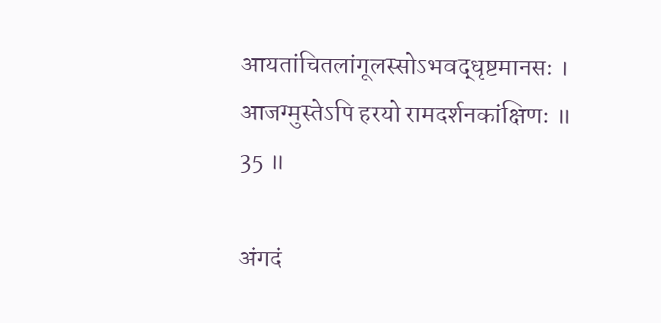आयतांचितलांगूलस्सोऽभवद्धृष्टमानसः ।
आजग्मुस्तेऽपि हरयो रामदर्शनकांक्षिणः ॥ 35 ॥

अंगदं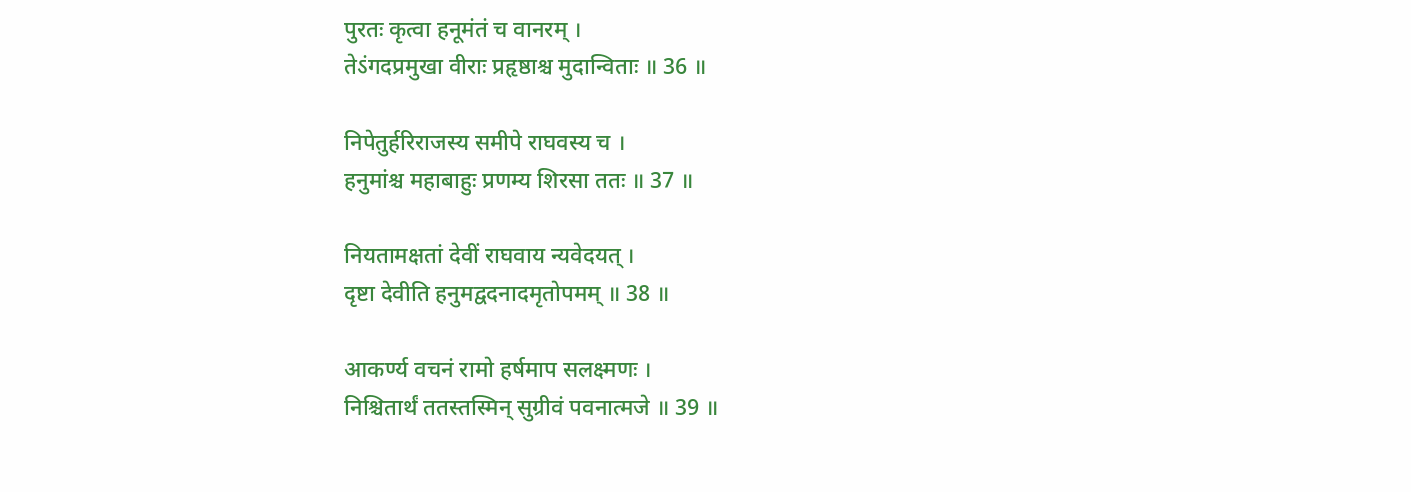पुरतः कृत्वा हनूमंतं च वानरम् ।
तेऽंगदप्रमुखा वीराः प्रहृष्ठाश्च मुदान्विताः ॥ 36 ॥

निपेतुर्हरिराजस्य समीपे राघवस्य च ।
हनुमांश्च महाबाहुः प्रणम्य शिरसा ततः ॥ 37 ॥

नियतामक्षतां देवीं राघवाय न्यवेदयत् ।
दृष्टा देवीति हनुमद्वदनादमृतोपमम् ॥ 38 ॥

आकर्ण्य वचनं रामो हर्षमाप सलक्ष्मणः ।
निश्चितार्थं ततस्तस्मिन् सुग्रीवं पवनात्मजे ॥ 39 ॥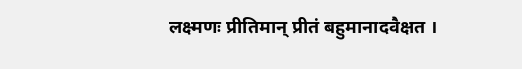लक्ष्मणः प्रीतिमान् प्रीतं बहुमानादवैक्षत ।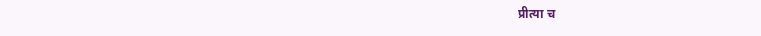प्रीत्या च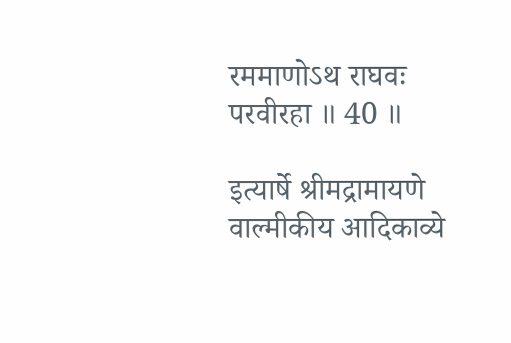रममाणोऽथ राघवः परवीरहा ॥ 40 ॥

इत्यार्षे श्रीमद्रामायणे वाल्मीकीय आदिकाव्ये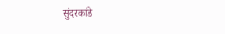सुंदरकांडे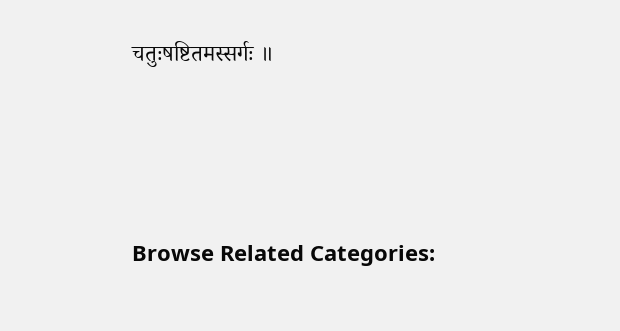चतुःषष्टितमस्सर्गः ॥




Browse Related Categories: